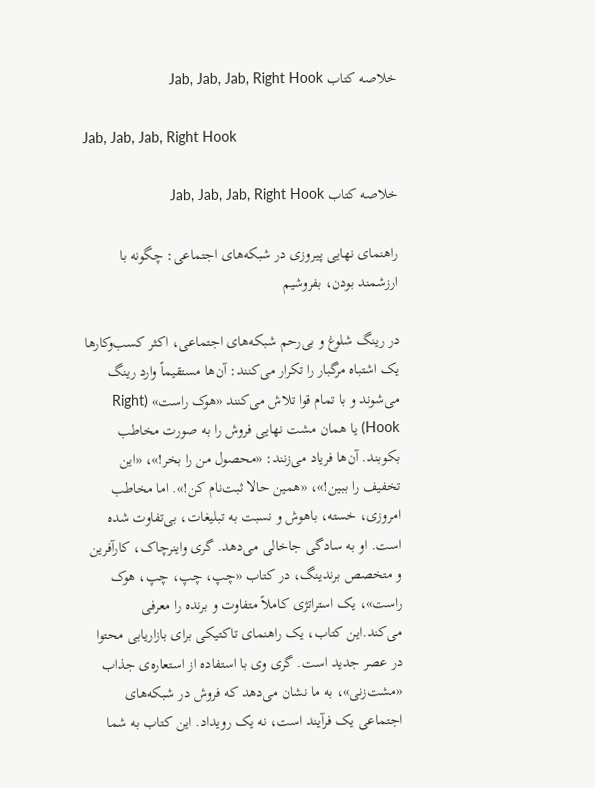خلاصه کتاب Jab, Jab, Jab, Right Hook

Jab, Jab, Jab, Right Hook

خلاصه کتاب Jab, Jab, Jab, Right Hook

راهنمای نهایی پیروزی در شبکه‌های اجتماعی: چگونه با ارزشمند بودن، بفروشیم

در رینگ شلوغ و بی‌رحم شبکه‌های اجتماعی، اکثر کسب‌وکارها یک اشتباه مرگبار را تکرار می‌کنند: آن‌ها مستقیماً وارد رینگ می‌شوند و با تمام قوا تلاش می‌کنند «هوک راست» (Right Hook) یا همان مشت نهایی فروش را به صورت مخاطب بکوبند. آن‌ها فریاد می‌زنند: «محصول من را بخر!»، «این تخفیف را ببین!»، «همین حالا ثبت‌نام کن!». اما مخاطب امروزی، خسته، باهوش و نسبت به تبلیغات، بی‌تفاوت شده است. او به سادگی جاخالی می‌دهد. گری واینرچاک، کارآفرین و متخصص برندینگ، در کتاب «چپ، چپ، چپ، هوک راست»، یک استراتژی کاملاً متفاوت و برنده را معرفی می‌کند.این کتاب، یک راهنمای تاکتیکی برای بازاریابی محتوا در عصر جدید است. گری وی با استفاده از استعاره‌ی جذاب «مشت‌زنی»، به ما نشان می‌دهد که فروش در شبکه‌های اجتماعی یک فرآیند است، نه یک رویداد. این کتاب به شما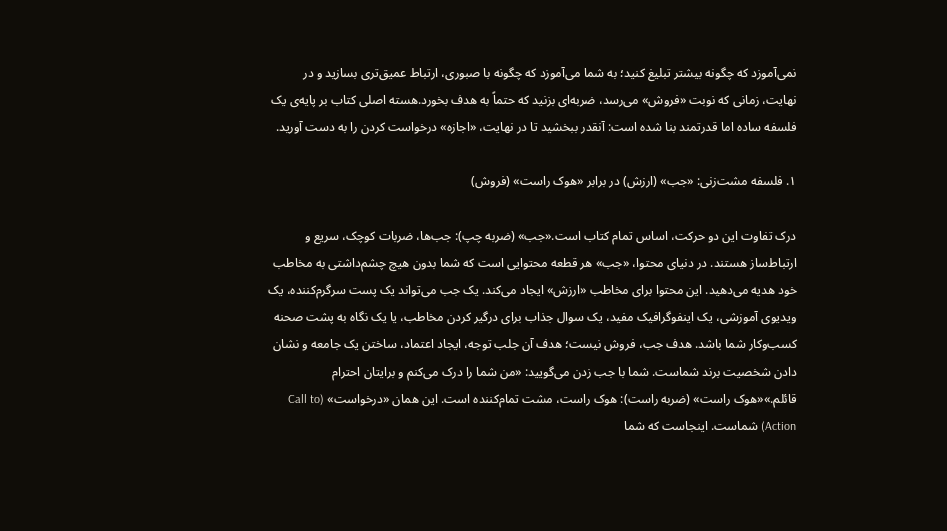نمی‌آموزد که چگونه بیشتر تبلیغ کنید؛ به شما می‌آموزد که چگونه با صبوری، ارتباط عمیق‌تری بسازید و در نهایت، زمانی که نوبت «فروش» می‌رسد، ضربه‌ای بزنید که حتماً به هدف بخورد.هسته اصلی کتاب بر پایه‌ی یک فلسفه ساده اما قدرتمند بنا شده است: آنقدر ببخشید تا در نهایت، «اجازه» درخواست کردن را به دست آورید.

۱. فلسفه مشت‌زنی: «جب» (ارزش) در برابر «هوک راست» (فروش)

درک تفاوت این دو حرکت، اساس تمام کتاب است.«جب» (ضربه چپ): جب‌ها، ضربات کوچک، سریع و ارتباط‌ساز هستند. در دنیای محتوا، «جب» هر قطعه محتوایی است که شما بدون هیچ چشم‌داشتی به مخاطب خود هدیه می‌دهید. این محتوا برای مخاطب «ارزش» ایجاد می‌کند. یک جب می‌تواند یک پست سرگرم‌کننده، یک ویدیوی آموزشی، یک اینفوگرافیک مفید، یک سوال جذاب برای درگیر کردن مخاطب، یا یک نگاه به پشت صحنه کسب‌وکار شما باشد. هدف جب، فروش نیست؛ هدف آن جلب توجه، ایجاد اعتماد، ساختن یک جامعه و نشان دادن شخصیت برند شماست. شما با جب زدن می‌گویید: «من شما را درک می‌کنم و برایتان احترام قائلم.»«هوک راست» (ضربه راست): هوک راست، مشت تمام‌کننده است. این همان «درخواست» (Call to Action) شماست. اینجاست که شما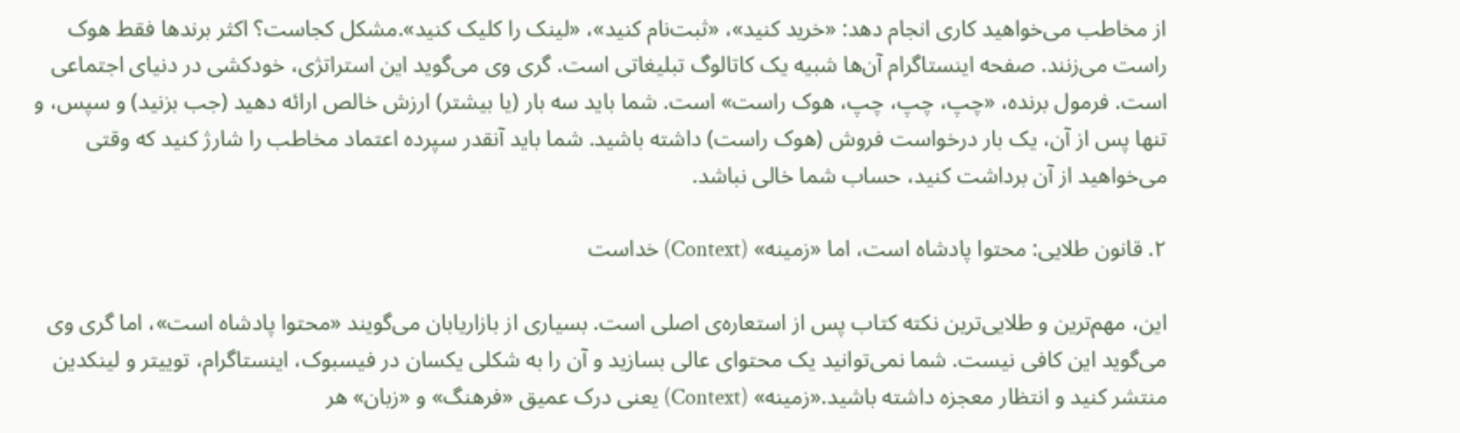از مخاطب می‌خواهید کاری انجام دهد: «خرید کنید»، «ثبت‌نام کنید»، «لینک را کلیک کنید».مشکل کجاست؟ اکثر برندها فقط هوک راست می‌زنند. صفحه اینستاگرام آن‌ها شبیه یک کاتالوگ تبلیغاتی است. گری وی می‌گوید این استراتژی، خودکشی در دنیای اجتماعی است. فرمول برنده، «چپ، چپ، چپ، هوک راست» است. شما باید سه بار (یا بیشتر) ارزش خالص ارائه دهید (جب بزنید) و سپس، و تنها پس از آن، یک بار درخواست فروش (هوک راست) داشته باشید. شما باید آنقدر سپرده اعتماد مخاطب را شارژ کنید که وقتی می‌خواهید از آن برداشت کنید، حساب شما خالی نباشد.

۲. قانون طلایی: محتوا پادشاه است، اما «زمینه» (Context) خداست

این، مهم‌ترین و طلایی‌ترین نکته کتاب پس از استعاره‌ی اصلی است. بسیاری از بازاریابان می‌گویند «محتوا پادشاه است»، اما گری وی می‌گوید این کافی نیست. شما نمی‌توانید یک محتوای عالی بسازید و آن را به شکلی یکسان در فیسبوک، اینستاگرام، توییتر و لینکدین منتشر کنید و انتظار معجزه داشته باشید.«زمینه» (Context) یعنی درک عمیق «فرهنگ» و «زبان» هر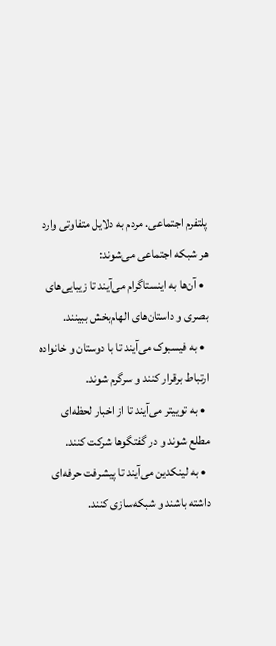پلتفرم اجتماعی. مردم به دلایل متفاوتی وارد هر شبکه اجتماعی می‌شوند:
  • آن‌ها به اینستاگرام می‌آیند تا زیبایی‌های بصری و داستان‌های الهام‌بخش ببینند.
  • به فیسبوک می‌آیند تا با دوستان و خانواده ارتباط برقرار کنند و سرگرم شوند.
  • به توییتر می‌آیند تا از اخبار لحظه‌ای مطلع شوند و در گفتگوها شرکت کنند.
  • به لینکدین می‌آیند تا پیشرفت حرفه‌ای داشته باشند و شبکه‌سازی کنند.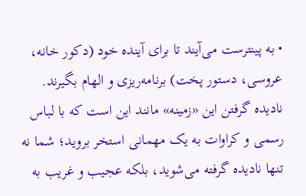• به پینترست می‌آیند تا برای آینده خود (دکور خانه، عروسی، دستور پخت) برنامه‌ریزی و الهام بگیرند.
نادیده گرفتن این «زمینه» مانند این است که با لباس رسمی و کراوات به یک مهمانی استخر بروید؛ شما نه تنها نادیده گرفته می‌شوید، بلکه عجیب و غریب به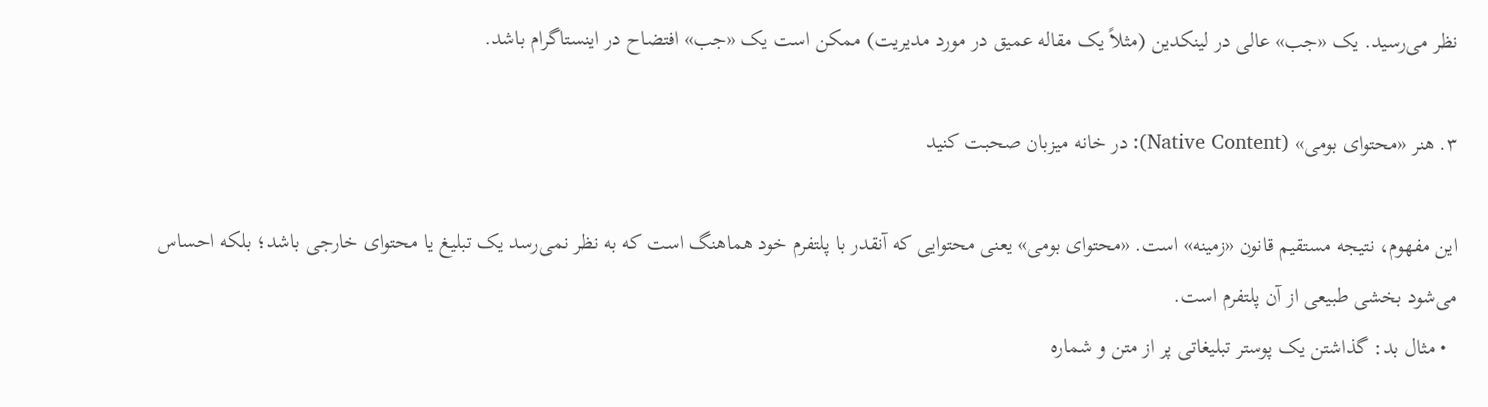نظر می‌رسید. یک «جب» عالی در لینکدین (مثلاً یک مقاله عمیق در مورد مدیریت) ممکن است یک «جب» افتضاح در اینستاگرام باشد.

۳. هنر «محتوای بومی» (Native Content): در خانه میزبان صحبت کنید

این مفهوم، نتیجه مستقیم قانون «زمینه» است. «محتوای بومی» یعنی محتوایی که آنقدر با پلتفرم خود هماهنگ است که به نظر نمی‌رسد یک تبلیغ یا محتوای خارجی باشد؛ بلکه احساس می‌شود بخشی طبیعی از آن پلتفرم است.
  • مثال بد: گذاشتن یک پوستر تبلیغاتی پر از متن و شماره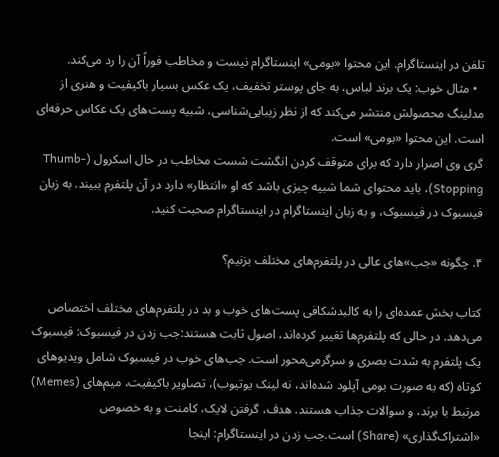تلفن در اینستاگرام. این محتوا «بومی» اینستاگرام نیست و مخاطب فوراً آن را رد می‌کند.
  • مثال خوب: یک برند لباس، به جای پوستر تخفیف، یک عکس بسیار باکیفیت و هنری از مدلینگ محصولش منتشر می‌کند که از نظر زیبایی‌شناسی، شبیه پست‌های یک عکاس حرفه‌ای است. این محتوا «بومی» است.
گری وی اصرار دارد که برای متوقف کردن انگشت شست مخاطب در حال اسکرول (Thumb-Stopping)، باید محتوای شما شبیه چیزی باشد که او «انتظار» دارد در آن پلتفرم ببیند. به زبان فیسبوک در فیسبوک، و به زبان اینستاگرام در اینستاگرام صحبت کنید.

۴. چگونه «جب»های عالی در پلتفرم‌های مختلف بزنیم؟

کتاب بخش عمده‌ای را به کالبدشکافی پست‌های خوب و بد در پلتفرم‌های مختلف اختصاص می‌دهد. در حالی که پلتفرم‌ها تغییر کرده‌اند، اصول ثابت هستند:جب زدن در فیسبوک: فیسبوک یک پلتفرم به شدت بصری و سرگرمی‌محور است. جب‌های خوب در فیسبوک شامل ویدیوهای کوتاه (که به صورت بومی آپلود شده‌اند، نه لینک یوتیوب)، تصاویر باکیفیت، میم‌های (Memes) مرتبط با برند، و سوالات جذاب هستند. هدف، گرفتن لایک، کامنت و به خصوص «اشتراک‌گذاری» (Share) است.جب زدن در اینستاگرام: اینجا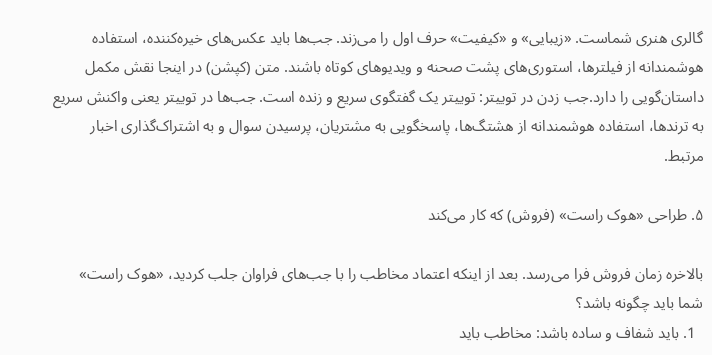گالری هنری شماست. «زیبایی» و «کیفیت» حرف اول را می‌زند. جب‌ها باید عکس‌های خیره‌کننده، استفاده هوشمندانه از فیلترها، استوری‌های پشت صحنه و ویدیوهای کوتاه باشند. متن (کپشن) در اینجا نقش مکمل داستان‌گویی را دارد.جب زدن در توییتر: توییتر یک گفتگوی سریع و زنده است. جب‌ها در توییتر یعنی واکنش سریع به ترندها، استفاده هوشمندانه از هشتگ‌ها، پاسخگویی به مشتریان، پرسیدن سوال و به اشتراک‌گذاری اخبار مرتبط.

۵. طراحی «هوک راست» (فروش) که کار می‌کند

بالاخره زمان فروش فرا می‌رسد. بعد از اینکه اعتماد مخاطب را با جب‌های فراوان جلب کردید، «هوک راست» شما باید چگونه باشد؟
  1. باید شفاف و ساده باشد: مخاطب باید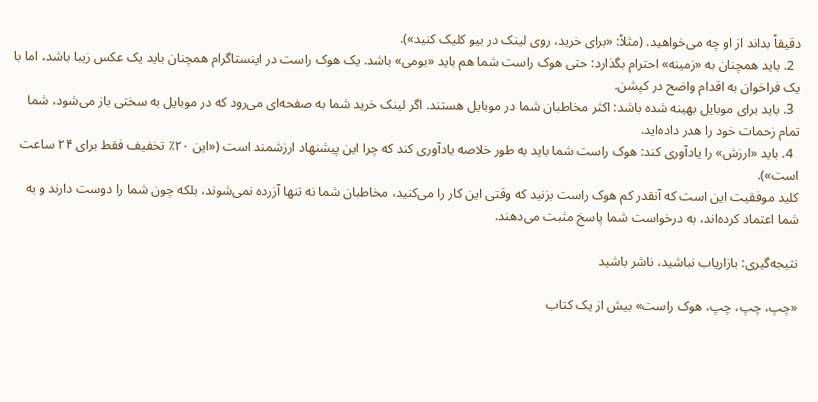دقیقاً بداند از او چه می‌خواهید. (مثلاً: «برای خرید، روی لینک در بیو کلیک کنید»).
  2. باید همچنان به «زمینه» احترام بگذارد: حتی هوک راست شما هم باید «بومی» باشد. یک هوک راست در اینستاگرام همچنان باید یک عکس زیبا باشد، اما با یک فراخوان به اقدام واضح در کپشن.
  3. باید برای موبایل بهینه شده باشد: اکثر مخاطبان شما در موبایل هستند. اگر لینک خرید شما به صفحه‌ای می‌رود که در موبایل به سختی باز می‌شود، شما تمام زحمات خود را هدر داده‌اید.
  4. باید «ارزش» را یادآوری کند: هوک راست شما باید به طور خلاصه یادآوری کند که چرا این پیشنهاد ارزشمند است («این ۲۰٪ تخفیف فقط برای ۲۴ ساعت است»).
کلید موفقیت این است که آنقدر کم هوک راست بزنید که وقتی این کار را می‌کنید، مخاطبان شما نه تنها آزرده نمی‌شوند، بلکه چون شما را دوست دارند و به شما اعتماد کرده‌اند، به درخواست شما پاسخ مثبت می‌دهند.

نتیجه‌گیری: بازاریاب نباشید، ناشر باشید

«چپ، چپ، چپ، هوک راست» بیش از یک کتاب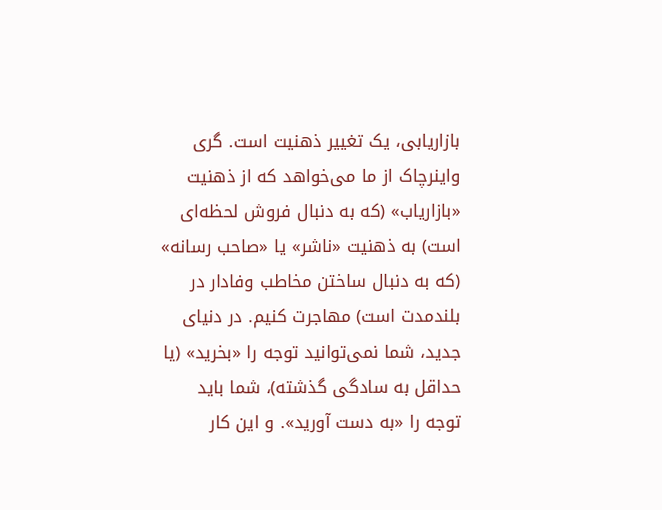بازاریابی، یک تغییر ذهنیت است. گری واینرچاک از ما می‌خواهد که از ذهنیت «بازاریاب» (که به دنبال فروش لحظه‌ای است) به ذهنیت «ناشر» یا «صاحب رسانه» (که به دنبال ساختن مخاطب وفادار در بلندمدت است) مهاجرت کنیم. در دنیای جدید، شما نمی‌توانید توجه را «بخرید» (یا حداقل به سادگی گذشته)، شما باید توجه را «به دست آورید». و این کار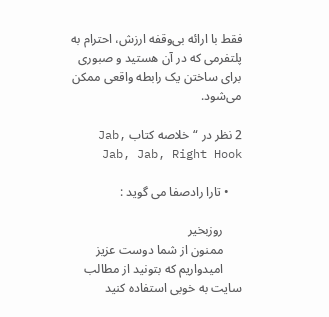فقط با ارائه بی‌وقفه ارزش، احترام به پلتفرمی که در آن هستید و صبوری برای ساختن یک رابطه واقعی ممکن می‌شود.

2 نظر در “خلاصه کتاب Jab, Jab, Jab, Right Hook

    • تارا رادصفا می گوید :

      روزبخیر
      ممنون از شما دوست عزیز
      امیدواریم که بتونید از مطالب سایت به خوبی استفاده کنید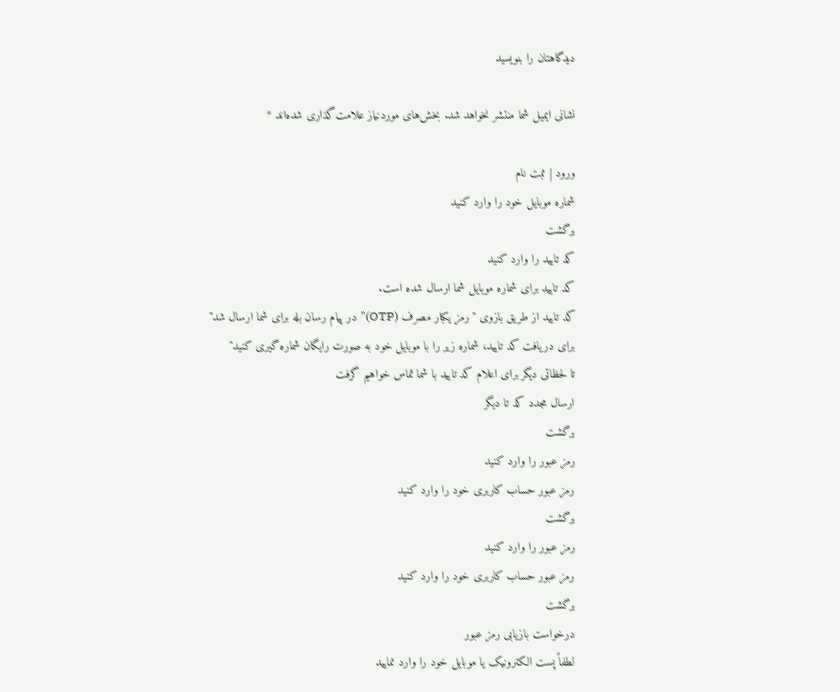دیدگاهتان را بنویسید

نشانی ایمیل شما منتشر نخواهد شد. بخش‌های موردنیاز علامت‌گذاری شده‌اند *

ورود | ثبت نام
شماره موبایل خود را وارد کنید
برگشت
کد تایید را وارد کنید
کد تایید برای شماره موبایل شما ارسال شده است.
کد تایید از طریق بازوی "رمز یکبار مصرف (OTP)" در پیام رسان بله برای شما ارسال شد"
برای دریافت کد تایید، شماره زیر را با موبایل خود به صورت رایگان شماره گیری کنید"
تا لحظاتی دیگر برای اعلام کد تایید با شما تماس خواهیم گرفت
ارسال مجدد کد تا دیگر
برگشت
رمز عبور را وارد کنید
رمز عبور حساب کاربری خود را وارد کنید
برگشت
رمز عبور را وارد کنید
رمز عبور حساب کاربری خود را وارد کنید
برگشت
درخواست بازیابی رمز عبور
لطفاً پست الکترونیک یا موبایل خود را وارد نمایید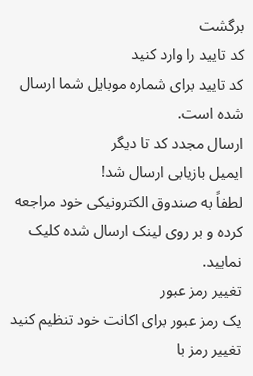برگشت
کد تایید را وارد کنید
کد تایید برای شماره موبایل شما ارسال شده است.
ارسال مجدد کد تا دیگر
ایمیل بازیابی ارسال شد!
لطفاً به صندوق الکترونیکی خود مراجعه کرده و بر روی لینک ارسال شده کلیک نمایید.
تغییر رمز عبور
یک رمز عبور برای اکانت خود تنظیم کنید
تغییر رمز با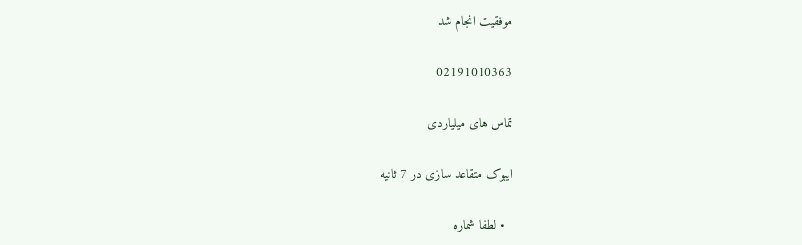موفقیت انجام شد

02191010363

تماس های میلیاردی

ایبوک متقاعد سازی در 7 ثانیه

  • لطفا شماره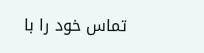تماس خود را با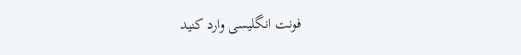فونت انگلیسی وارد کنید